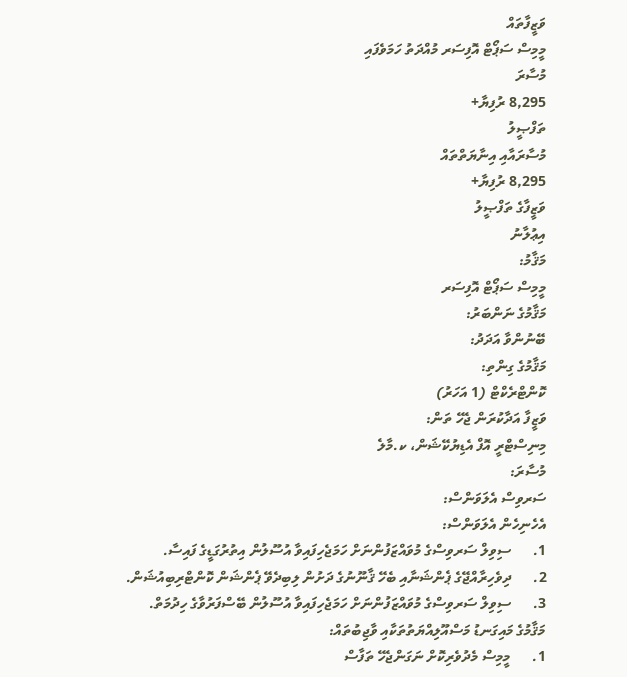ވަޒީފާތައް
މީމިސް ސަޕޯޓް އޮފިސަރ މުއްދަތު ހަމަވެފައި
މުސާރަ
8,295 ރުފިޔާ+
ތަފްޞީލު
މުސާރައާއި އިނާޔަތްތައް
8,295 ރުފިޔާ+
ވަޒީފާގެ ތަފްޞީލު
އިޢުލާނު
މަޤާމު:
މީމިސް ސަޕޯޓް އޮފިސަރ
މަޤާމުގެ ނަންބަރު:
ބޭނުންވާ އަދަދު:
މަޤާމުގެ ގިންތި:
ކޮންޓްރެކްޓް (1 އަހަރު)
ވަޒީފާ އަދާކުރަން ޖެހޭ ތަން:
މިނިސްޓްރީ އޮފް އެޑިޔުކޭޝަން، ކ.މާލެ
މުސާރަ:
ސަރވިސް އެލަވަންސް:
އެހެނިހެން އެލަވަންސް:
1.      ސިވިލް ސަރވިސްގެ މުވައްޒަފުންނަށް ހަމަޖެހިފައިވާ އުސޫލުން އިތުރުގަޑީގެ ފައިސާ.
2.      ދިވެހިރާއްޖޭގެ ޕެންޝަނާއި ބެހޭ ޤާނޫނުގެ ދަށުން ލިބިދެވޭ ޕެންޝަން ކޮންޓްރިބިއުޝަން.
3.      ސިވިލް ސަރވިސްގެ މުވައްޒަފުންނަށް ހަމަޖެހިފައިވާ އުސޫލުން ބޭސްފަރުވާގެ ހިދުމަތް.
މަޤާމުގެ މައިގަނޑު މަސްއޫލިއްޔަތުތަކާއި ވާޖިބުތައް:
1.      މީމިސް މެދުވެރިކޮށް ނަގަންޖެހޭ ތަފާސް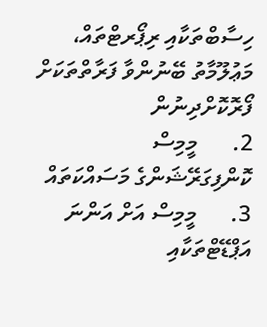ހިސާބްތަކާއި ރިޕޯރޓްތައް، މަޢުލޫމާތު ބޭނުންވާ ފަރާތްތަކަށް ފޯރޮކޮށްދިނުން
2.      މީމިސް ކޮންފިގަރޭޝަންގެ މަސައްކަތައް
3.      މީމިސް އަށް އަންނަ އަޕްޑޭޓްތަކާއި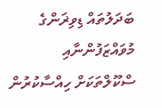ބަދަލުތައް ޑިވިޜަންގެ މުވައްޒަފުންނާއި ސްކޫލްތަކަށް ހިއްސާކުރުން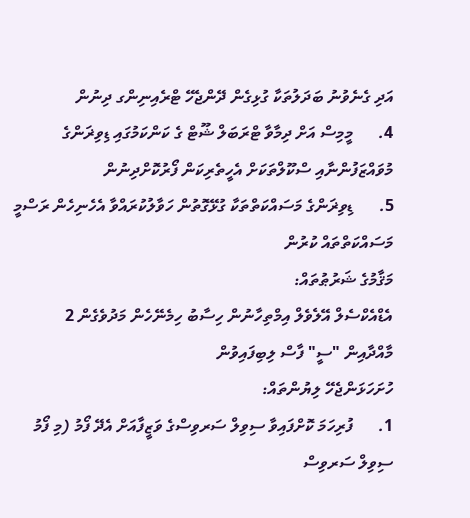އަދި ގެނެވުނު ބަދަލުތަކާ ގުޅިގެން ދޭންޖެހޭ ޓްރެއިނިންގ ދިނުން
4.      މީމިސް އަށް ދިމާވާ ޓްރަބަލް ޝޫޓް ގެ ކަންކަމުގައި ޑިވިޜަންގެ މުވައްޒަފުންނާއި ސްކޫލްތަކަށް އެހީތެރިކަން ފޯރުކޮށްދިނުން
5.      ޑިވިޜަންގެ މަސައްކަތްތަކާ ގުޅޭގޮތުން ހަވާލުކުރައްވާ އެހެނިހެން ރަސްމީ މަސައްކަތްތައް ކުރުން
މަޤާމުގެ ޝަރުޠުތައް:
އެޑްއެކްސެލް އޭލެވެލް އިމްތިހާނުން ހިސާބު ހިމެނޭހެން މަދުވެގެން 2 މާއްދާއިން "ސީ" ފާސް ލިބިފައިވުން
ހުށަހަޅަންޖެހޭ ލިޔުންތައް:
1.      ފުރިހަމަ ކޮށްފައިވާ ސިވިލް ސަރވިސްގެ ވަޒީފާއަށް އެދޭ ފޯމު (މި ފޯމު ސިވިލް ސަރވިސް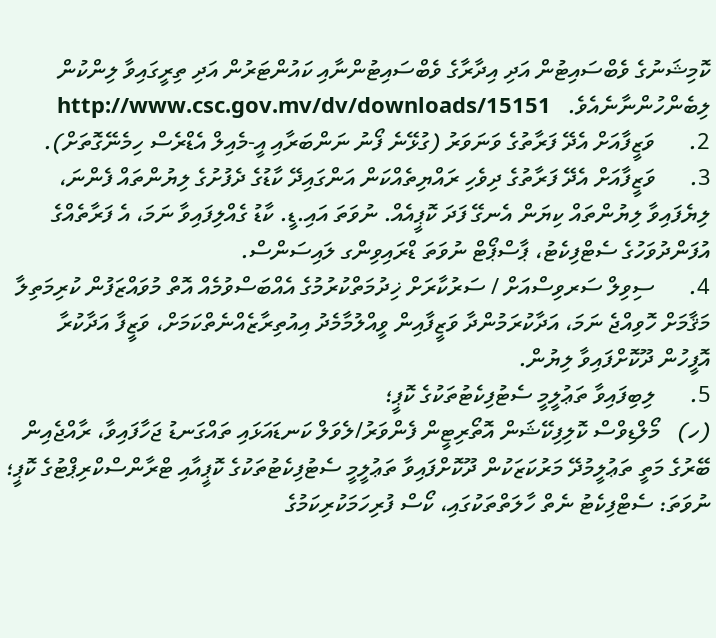ކޮމިޝަނުގެ ވެބްސައިޓުން އަދި އިދާރާގެ ވެބްސައިޓުންނާއި ކައުންޓަރުން އަދި ތިރީގައިވާ ލިންކުން ލިބެންހުންނާނެއެވެ.   http://www.csc.gov.mv/dv/downloads/15151
2.      ވަޒީފާއަށް އެދޭ ފަރާތުގެ ވަނަވަރު (ގުޅޭނެ ފޯނު ނަންބަރާއި އީ-މެއިލް އެޑްރެސް ހިމެނޭގޮތަށް).
3.      ވަޒީފާއަށް އެދޭ ފަރާތުގެ ދިވެހި ރައްޔިތެއްކަން އަންގައިދޭ ކާޑުގެ ދެފުށުގެ ލިޔުންތައް ފެންނަ، ލިޔެފައިވާ ލިޔުންތައް ކިޔަން އެނގޭ ފަދަ ކޮޕީއެއް. ނުވަތަ އައި.ޑީ. ކާޑު ގެއްލިފައިވާ ނަމަ، އެ ފަރާތެއްގެ އުފަންދުވަހުގެ ސެޓްފިކެޓު، ޕާސްޕޯޓް ނުވަތަ ޑްރައިވިންގ ލައިސަންސް.
4.      ސިވިލް ސަރވިސްއަށް / ސަރުކާރަށް ޚިދުމަތްކުރުމުގެ އެއްބަސްވުމެއް އޮތް މުވައްޒަފުން ކުރިމަތިލާ މަޤާމަށް ހޮވިއްޖެ ނަމަ، އަދާކުރަމުންދާ ވަޒީފާއިން ވީއްލުމާމެދު އިއުތިރާޒެއްނެތްކަމަށް، ވަޒީފާ އަދާކުރާ އޮފީހުން ދޫކޮށްފައިވާ ލިޔުން.
5.      ލިބިފައިވާ ތަޢުލީމީ ސެޓުފިކެޓުތަކުގެ ކޮޕީ؛
(ހ)   މޯލްޑިވްސް ކޮލިފިކޭޝަން އޮތޯރިޓީން ފެންވަރު/ލެވަލް ކަނޑައަޅައި ތައްގަނޑު ޖަހާފައިވާ، ރާއްޖެއިން ބޭރުގެ މަތީ ތަޢުލީމުދޭ މަރުކަޒަކުން ދޫކޮށްފައިވާ ތަޢުލީމީ ސެޓުފިކެޓުތަކުގެ ކޮޕީއާއި ޓްރާންސްކްރިޕްޓުގެ ކޮޕީ؛ ނުވަތަ: ސެޓްފިކެޓު ނެތް ހާލަތްތަކުގައި، ކޯސް ފުރިހަމަކުރިކަމުގެ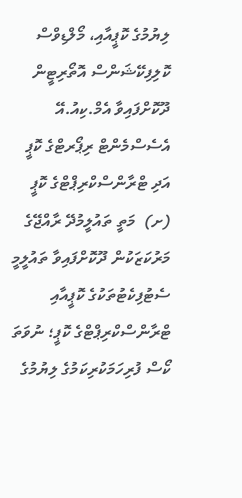ލިޔުމުގެ ކޮޕީއާއި، މޯލްޑިވްސް ކޮލިފިކޭޝަންސް އޮތޯރިޓީން ދޫކޮށްފައިވާ އެމް.ކިއު.އޭ އެސެސްމެންޓް ރިޕޯރޓްގެ ކޮޕީ އަދި ޓްރާންސްކްރިޕްޓްގެ ކޮޕީ
(ށ)  މަތީ ތައުލީމުދޭ ރާއްޖޭގެ މަރުކަޒަކުން ދޫކޮށްފައިވާ ތައުލީމީ ސެޓުފިކެޓުތަކުގެ ކޮޕީއާއި ޓްރާންސްކްރިޕްޓްގެ ކޮޕީ؛ ނުވަތަ ކޯސް ފުރިހަމަކުރިކަމުގެ ލިޔުމުގެ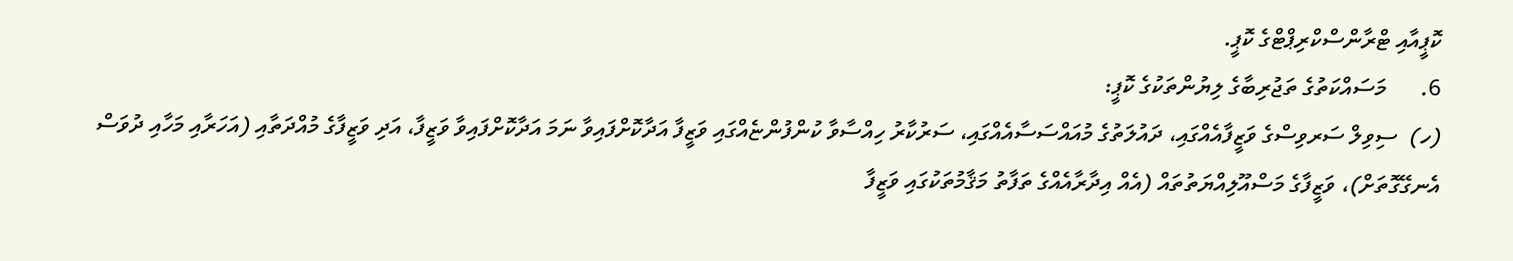ކޮޕީއާއި ޓްރާންސްކްރިޕްޓްގެ ކޮޕީ.
6.      މަސައްކަތުގެ ތަޖުރިބާގެ ލިޔުންތަކުގެ ކޮޕީ:
(ހ)  ސިވިލް ސަރވިސްގެ ވަޒީފާއެއްގައި، ދައުލަތުގެ މުއައްސަސާއެއްގައި، ސަރުކާރު ހިއްސާވާ ކުންފުންޏެއްގައި ވަޒީފާ އަދާކޮށްފައިވާ ނަމަ އަދާކޮށްފައިވާ ވަޒީފާ، އަދި ވަޒީފާގެ މުއްދަތާއި (އަހަރާއި މަހާއި ދުވަސް އެނގޭގޮތަށް)، ވަޒީފާގެ މަސްއޫލިއްޔަތުތައް (އެއް އިދާރާއެއްގެ ތަފާތު މަޤާމުތަކުގައި ވަޒީފާ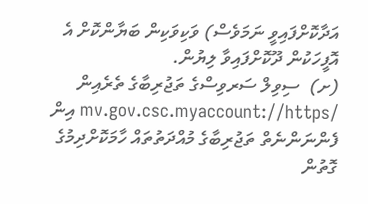އަދާކޮށްފައިވީ ނަމަވެސް) ވަކިވަކިން ބަޔާންކޮށް އެ އޮފީހަކުން ދޫކޮށްފައިވާ ލިޔުން.
(ށ)  ސިވިލް ސަރވިސްގެ ތަޖުރިބާގެ ތެރެއިން /mv.gov.csc.myaccount://https އިން ފެންނަންނެތް ތަޖުރިބާގެ މުއްދަތުތައް ހާމަކޮށްދިމުގެ ގޮތުން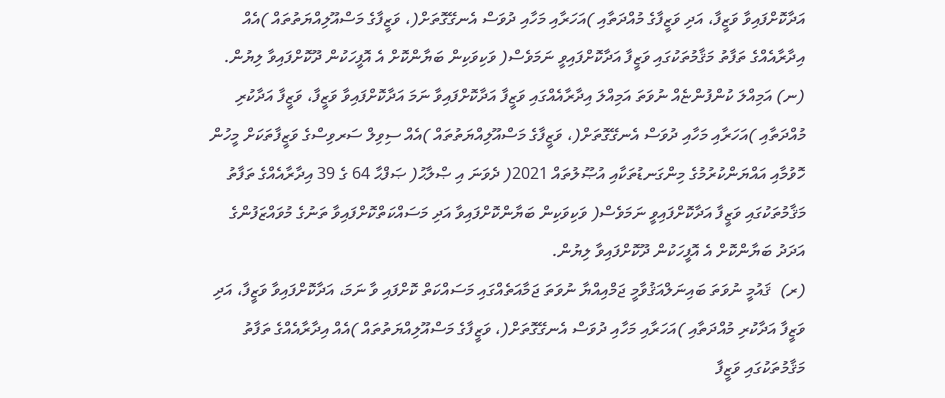އަދާކޮށްފައިވާ ވަޒީފާ، އަދި ވަޒީފާގެ މުއްދަތާއި )އަހަރާއި މަހާއި ދުވަސް އެނގޭގޮތަށް(، ވަޒީފާގެ މަސްއޫލިއްޔަތުތައް )އެއް އިދާރާއެއްގެ ތަފާތު މަޤާމުތަކުގައި ވަޒީފާ އަދާކޮށްފައިވީ ނަމަވެސް( ވަކިވަކިން ބަޔާންކޮށް އެ އޮފީހަކުން ދޫކޮށްފައިވާ ލިޔުން.
(ނ) އަމިއްލަ ކުންފުންޏެއް ނުވަތަ އަމިއްލަ އިދާރާއެއްގައި ވަޒީފާ އަދާކޮށްފައިވާ ނަމަ އަދާކޮށްފައިވާ ވަޒީފާ، ވަޒީފާ އަދާކުރި މުއްދަތާއި )އަހަރާއި މަހާއި ދުވަސް އެނގޭގޮތަށް(، ވަޒީފާގެ މަސްއޫލިއްޔަތުތައް )އެއް ސިވިލް ސަރވިސްގެ ވަޒީފާތަކަށް މީހުން ހޮވުމާއި އައްޔަންކުރުމުގެ މިންގަނޑުތަކާއި އުޞޫލުތައް 2021( ދެވަނަ އި ޞްލާޙު( ޞަފްޙާ 64 ގެ 39 އިދާރާއެއްގެ ތަފާތު މަޤާމުތަކުގައި ވަޒީފާ އަދާކޮށްފައިވީ ނަމަވެސް( ވަކިވަކިން ބަޔާންކޮށްފައިވާ އަދި މަސައްކަތްކޮށްފައިވާ ތަނުގެ މުވައްޒަފުންގެ އަދަދު ބަޔާންކޮށް އެ އޮފީހަކުން ދޫކޮށްފައިވާ ލިޔުން.
(ރ)  ޤައުމީ ނުވަތަ ބައިނަލްއަޤުވާމީ ޖަމްއިއްޔާ ނުވަތަ ޖަމާއަތެއްގައި މަސައްކަތް ކޮށްފައި ވާ ނަމަ، އަދާކޮށްފައިވާ ވަޒީފާ، އަދި ވަޒީފާ އަދާކުރި މުއްދަތާއި )އަހަރާއި މަހާއި ދުވަސް އެނގޭގޮތަށް(، ވަޒީފާގެ މަސްއޫލިއްޔަތުތައް )އެއް އިދާރާއެއްގެ ތަފާތު މަޤާމުތަކުގައި ވަޒީފާ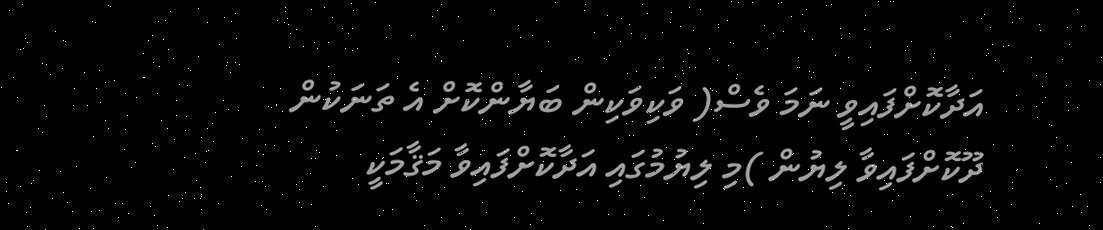އަދާކޮށްފައިވީ ނަމަ ވެސް( ވަކިވަކިން ބަޔާންކޮށް އެ ތަނަކުން ދޫކޮށްފައިވާ ލިޔުން )މި ލިޔުމުގައި އަދާކޮށްފައިވާ މަޤާމަކީ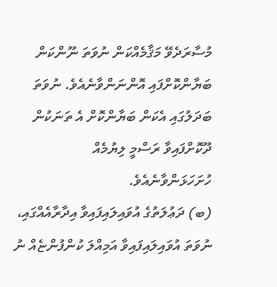މުސާރަދެވޭ މަޤާމެއްކަން ނުވަތަ ނޫންކަން ބަޔާންކޮށްފައި އޮންނަންވާނެއެވެ. ނުވަތަ ބަދަލުގައި އެކަން ބަޔާންކޮށް އެ ތަނަކުން ދޫކޮށްފައިވާ ރަސްމީ ލިޔުމެއް ހުށަހަޅަންވާނެއެވެ.
(ބ) ދަޢުލަތުގެ އުވައިލައިފައިވާ އިދާރާއެއްގައި، ނުވަތަ އުވައިލައިފައިވާ އަމިއްލަ ކުންފުންޏެއް ނު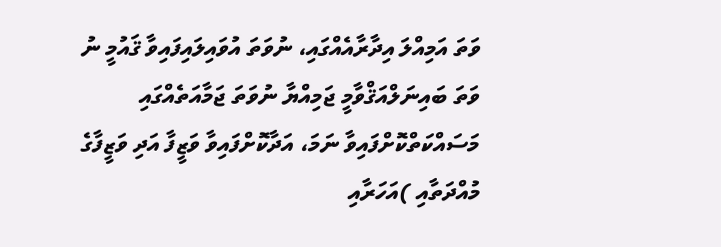ވަތަ އަމިއްލަ އިދާރާއެއްގައި، ނުވަތަ އުވައިލައިފައިވާ ޤައުމީ ނު ވަތަ ބައިނަލްއަޤްވާމީ ޖަމިއްޔާ ނުވަތަ ޖަމާއަތެއްގައި މަސައްކަތްކޮށްފައިވާ ނަމަ، އަދާކޮށްފައިވާ ވަޒީފާ އަދި ވަޒީފާގެ މުއްދަތާއި )އަހަރާއި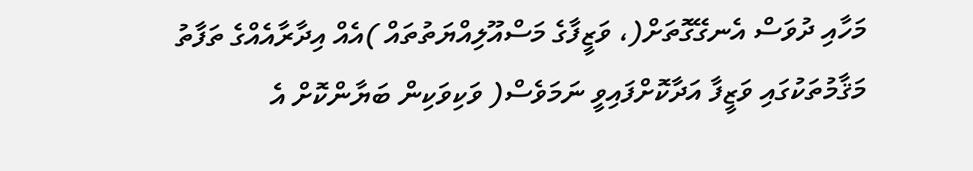މަހާއި ދުވަސް އެނގޭގޮތަށް(، ވަޒީފާގެ މަސްއޫލިއްޔަތުތައް )އެއް އިދާރާއެއްގެ ތަފާތު މަޤާމުތަކުގައި ވަޒީފާ އަދާކޮށްފައިވީ ނަމަވެސް( ވަކިވަކިން ބަޔާންކޮށް އެ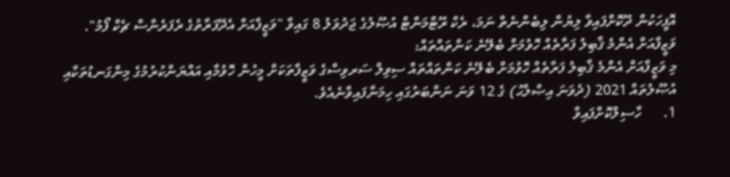އޮފީހަކުން ދޫކޮށްފައިވާ ލިޔުން ލިބެންނެތް ނަމަ، ރެކް ރޫޓްމަންޓް އުޞޫލުގެ ޖަދުވަލު 8 ގައިވާ "ވަޒީފާއަށް އެދޭފަރާތުގެ ރެފަރެންސް ޗެކް ފޯމު".
ވަޒީފާއަށް އެންމެ ޤާބިލު ފަރާތެއް ހޮވުމަށް ބެލޭނެ ކަންތައްތައް:
މި ވަޒީފާއަށް އެންމެ ޤާބިލު ފަރާތެއް ހޮވުމަށް ބެލޭނެ ކަންތައްތައް ސިވިލް ސަރވިސްގެ ވަޒީފާތަކަށް މީހުން ހޮވުމާއި އައްޔަންކުރުމުގެ މިންގަނޑުތަކާއި އުޞޫލުތައް 2021 (ދެވަނަ އިޞްލާޙު) ގެ 12 ވަނަ ނަންބަރުގައި ހިމަނާފައިވާނެއެވެ.
1.      ހާސިލްކޮށްފައިވާ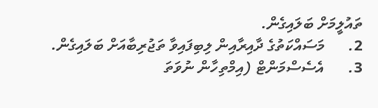ތައުލީމަށް ބަލައިގެން.
2.      މަސައްކަތުގެ ދާއިރާއިން ލިބިފައިވާ ތަޖުރިބާއަށް ބަލައިގެން.
3.      އެސެސްމަންޓް (އިމްތިހާން ނުވަތަ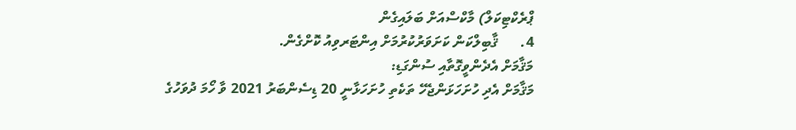ޕްރެކްޓިކަލް) މާކްސްއަށް ބަލައިގެން
4.      ޤާބިލްކަން ކަށަވަރުކުރުމަށް އިންޓަރވިއު ކޮށްގެން.
މަޤާމަށް އެދެންވީގޮތާއި ސުންގަޑި:
މަޤާމަށް އެދި ހުށަހަޅަންޖެހޭ ތަކެތި ހުށަހަޅާނީ 20 ޑިސެންބަރު 2021 ވާ ހޯމަ ދުވަހުގެ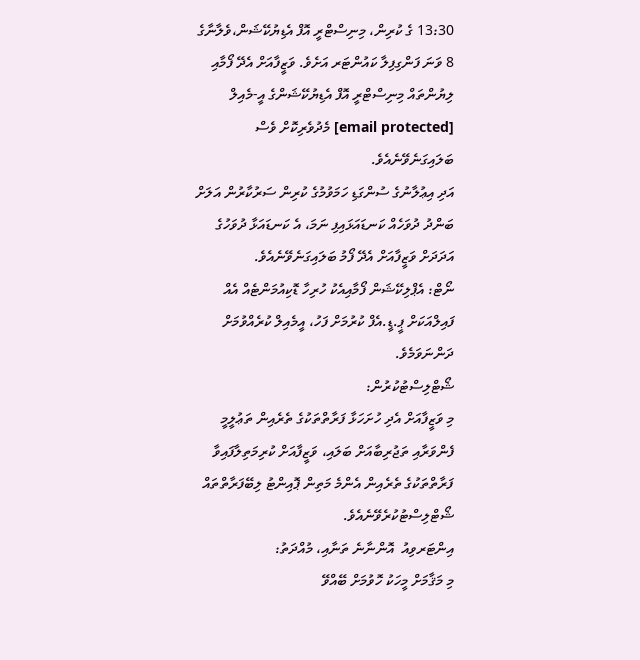13:30 ގެ ކުރިން، މިނިސްޓްރީ އޮފް އެޑިޔުކޭޝަން،ވެލާނާގެ 8 ވަނަ ފަންގިފިލާ ކައުންޓަރ އަށެވެ. ވަޒީފާއަށް އެދޭ ފޯމާއި ލިޔުންތައް މިނިސްޓްރީ އޮފް އެޑިޔުކޭޝަންގެ އީ-މެއިލް [email protected] މެދުވެރިކޮށް ވެސް ބަލައިގަނެވޭނެއެވެ.
އަދި އިޢުލާނުގެ ސުންގަޑި ހަމަވުމުގެ ކުރިން ސަރުކާރުން އަލަށް ބަންދު ދުވަހެއް ކަނޑައަޅައިފި ނަމަ، އެ ކަނޑައަޅާ ދުވަހުގެ އަދަދަށް ވަޒީފާއަށް އެދޭ ފޯމު ބަލައިގަނެވޭނެއެވެ.
ނޯޓް: އެޕްލިކޭޝަން ފޯމާއިއެކު ހުރިހާ ޑޮކިއުމަންޓެއް އެއް ފައިލްއަކަށް ޕީ.ޑީ.އެފް ކުރުމަށް ފަހު، އީމެއިލް ކުރެއްވުމަށް ދަންނަވަމެވެ.
ޝޯޓްލިސްޓުކުރުން:
މި ވަޒީފާއަށް އެދި ހުށަހަޅާ ފަރާތްތަކުގެ ތެރެއިން ތަޢުލީމީ ފެންވަރާއި ތަޖުރިބާއަށް ބަލައި، ވަޒީފާއަށް ކުރިމަތިލާފައިވާ ފަރާތްތަކުގެ ތެރެއިން އެންމެ މަތިން ޕޮއިންޓު ލިބޭފަރާތްތައް ޝޯޓްލިސްޓުކުރެވޭނެއެވެ.
އިންޓަރވިއު  އޮންނާނެ ތަނާއި، މުއްދަތު:
މި މަޤާމަށް މީހަކު ހޮވުމަށް ބޭއްވޭ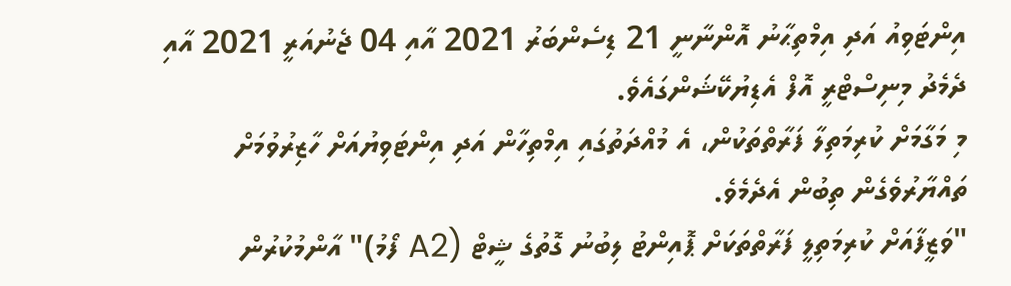އިންޓަވިއު އަދި އިމްތިޙާނު އޮންނާނީ 21 ޑިސެންބަރު 2021 އާއި 04 ޖެނުއަރީ 2021 އާއި ދެމެދު މިނިސްޓްރީ އޮފް އެޑިޔުކޭޝަންގައެވެ.
މި މަގާމަށް ކުރިމަތިލާ ފަރާތްތަކުން، އެ މުއްދަތުގައި އިމްތިހާން އަދި އިންޓަވިޔުއަށް ހާޒިރުވުމަށް ތައްޔާރުވެގެން ތިބުން އެދެމެވެ.
"ވަޒީފާއަށް ކުރިމަތިލީ ފަރާތްތަކަށް ޕޮއިންޓު ލިބުނު ގޮތުގެ ޝީޓް (A2 ފޯމު)" އާންމުކުރުން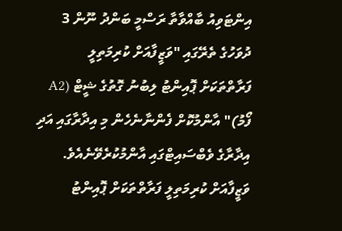އިންޓަވިއު ބާއްވާތާ ރަސްމީ ބަންދު ނޫން 3 ދުވަހުގެ ތެރޭގައި "ވަޒީފާއަށް ކުރިމަތިލީ ފަރާތްތަކަށް ޕޮއިންޓު ލިބުނު ގޮތުގެ ޝީޓް (A2 ފޯމު)" އާންމުކޮށް ފެންނާނެހެން މި އިދާރާގައި އަދި އިދާރާގެ ވެބްސައިޓްގައި އާންމުކުރެވޭނެއެވެ. ވަޒީފާއަށް ކުރިމަތިލީ ފަރާތްތަކަށް ޕޮއިންޓު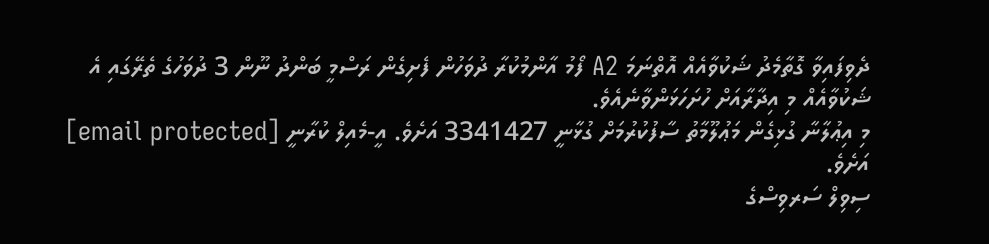ދެވިފައިވާ ގޮތާމެދު ޝަކުވާއެއް އޮތްނަމަ A2 ފޯމު އާންމުކުރާ ދުވަހުން ފެށިގެން ރަސްމީ ބަންދު ނޫން 3 ދުވަހުގެ ތެރޭގައި އެ ޝަކުވާއެއް މި އިދާރާއަށް ހުށަހަޅަންވާނެއެވެ.
މި އިޢުލާނާ ގުޅިގެން މަޢުލޫމާތު ސާފުކުރުމަށް ގުޅާނީ 3341427 އަށެވެ. އީ-މެއިލް ކުރާނީ [email protected] އަށެވެ.
ސިވިލް ސަރވިސްގެ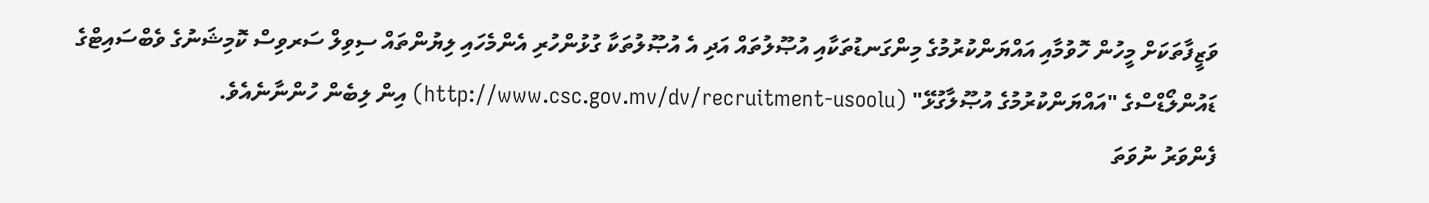ވަޒީފާތަކަށް މީހުން ހޮވުމާއި އައްޔަންކުރުމުގެ މިންގަނޑުތަކާއި އުޞޫލުތައް އަދި އެ އުޞޫލުތަކާ ގުޅުންހުރި އެންމެހައި ލިޔުންތައް ސިވިލް ސަރވިސް ކޮމިޝަނުގެ ވެބްސައިޓްގެ ޑައުންލޯޑްސްގެ "އައްޔަންކުރުމުގެ އުޞޫލާގުޅޭ" (http://www.csc.gov.mv/dv/recruitment-usoolu) އިން ލިބެން ހުންނާނެއެވެ.
ފެންވަރު ނުވަތަ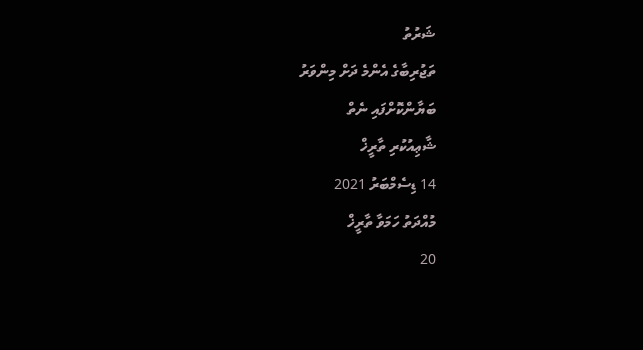ޝަރުތު
ތަޖުރިބާގެ އެންމެ ދަށް މިންވަރު
ބަޔާންކޮށްފައި ނެތް
ޝާޢިއުކުރި ތާރީޚް
14 ޑިސެމްބަރު 2021
މުއްދަތު ހަމަވާ ތާރީޚް
20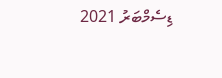ޑިސެމްބަރު 2021